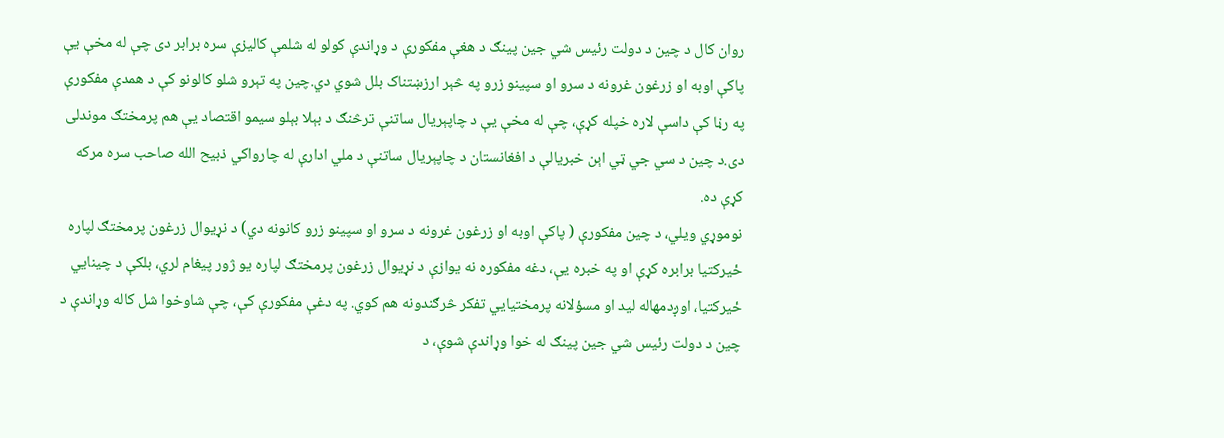روان کال د چین د دولت رئيس شي جين پینګ د هغې مفکورې د وړاندې کولو له شلمې کاليزې سره برابر دی چې له مخې يې پاکې اوبه او زرغون غرونه د سرو او سپينو زرو په څېر ارزښتناک بلل شوي دي.چين په تېرو شلو کالونو کې د همدې مفکورې په رڼا کې داسې لاره خپله کړې، چې له مخې يې د چاپېريال ساتنې ترڅنګ د بېلا بېلو سیمو اقتصاد يې هم پرمختګ موندلی دی.د چين د سي جي ټي اېن خبريالې د افغانستان د چاپېريال ساتنې د ملي ادارې له چارواکي ذبيح الله صاحب سره مرکه کړې ده.
نوموړي ويلي، د چين مفکورې ( پاکې اوبه او زرغون غرونه د سرو او سپینو زرو کانونه دي) د نړیوال زرغون پرمختګ لپاره ځيرکتيا برابره کړې او په خبره یې، دغه مفکوره نه يوازې د نړيوال زرغون پرمختګ لپاره يو ژور پيغام لري، بلکې د چینایي ځیرکتیا، اوږدمهاله لید او مسؤلانه پرمختیایي تفکر څرګندونه هم کوي. په دغې مفکورې کې، چې شاوخوا شل کاله وړاندې د چین د دولت رئيس شي جين پينګ له خوا وړاندې شوې، د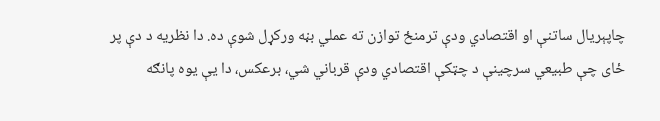چاپېریال ساتنې او اقتصادي ودې ترمنځ توازن ته عملي بڼه ورکړل شوې ده. دا نظریه د دې پر ځای چې طبیعي سرچینې د چټکې اقتصادي ودې قرباني شي، برعکس، دا یې یوه پانګه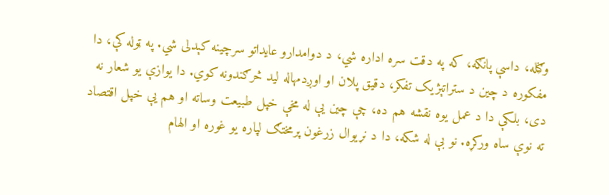وګڼله، داسې پانګه، که په دقت سره اداره شي، د دوامدارو عایداتو سرچینه کېدلی شي. په ټوله کې، دا مفکوره د چین د ستراتېژیک تفکر، دقیق پلان او اوږدمهاله لید څرګندونه کوي. دا یوازې یو شعار نه دی، بلکې دا د عمل یوه نقشه هم ده، چې چین يې له مخې خپل طبیعت وساته او هم يې خپل اقتصاد ته نوې ساه ورکړه. نو بې له شکه، دا د نړيوال زرغون پرمختګ لپاره یو غوره او الهام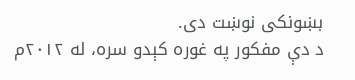بښونکی نوښت دی.
د دې مفکور په غوره کېدو سره، له ۲۰۱۲م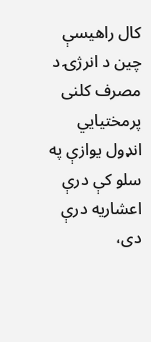کال راهيسې چین د انرژۍ د مصرف کلنی پرمختيايي انډول يوازې په سلو کې درې اعشاريه درې دی،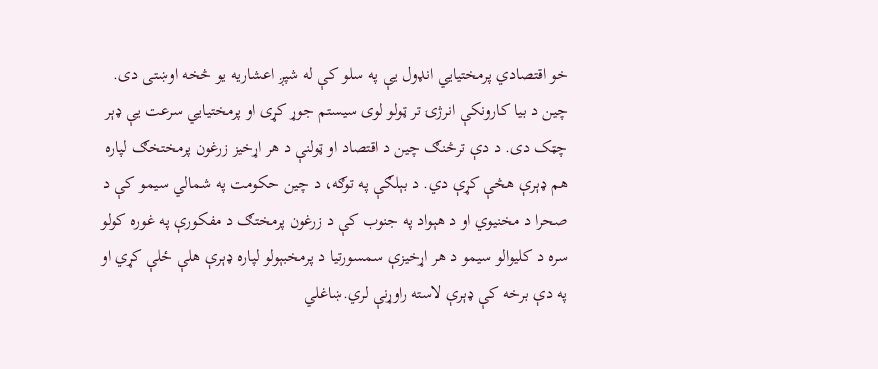خو اقتصادي پرمختیايي انډول يې په سلو کې له شپږ اعشاريه يو څخه اوښتی دی. چين د بيا کارونکې انرژۍ تر ټولو لوی سيستم جوړ کړی او پرمختیایي سرعت يې ډېر چټک دی. د دې ترڅنګ چين د اقتصاد او ټولنې د هر اړخیز زرغون پرمختخګ لپاره هم ډېرې هڅې کړې دي. د بېلګې په توګه، د چين حکومت په شمالي سيمو کې د صحرا د مخنيوي او د هېواد په جنوب کې د زرغون پرمختګ د مفکورې په غوره کولو سره د کليوالو سيمو د هر اړخیزې سمسورتيا د پرمخبېولو لپاره ډېرې هلې ځلې کړي او په دې برخه کې ډېرې لاسته راوړنې لري.ښاغلي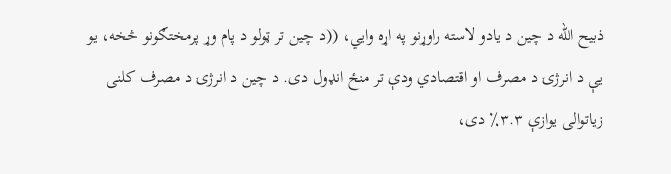ذبيح الله د چين د يادو لاسته راوړنو په اړه وايي، ((د چين تر ټولو د پام وړ پرمختګونو څخه، يو يې د انرژۍ د مصرف او اقتصادي ودې تر منځ انډول دی. د چين د انرژۍ د مصرف کلنی زیاتوالی یوازې ۳.۳٪ دی،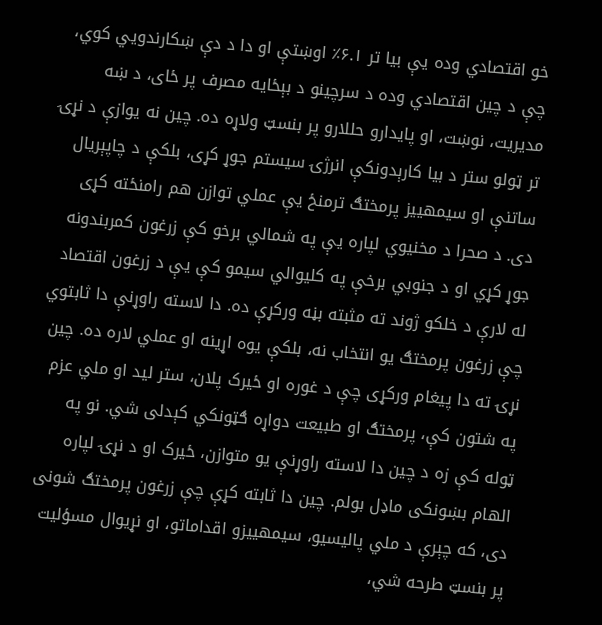خو اقتصادي وده یې بیا تر ۶.۱٪ اوښتې او دا د دې ښکارندویي کوي، چې د چين اقتصادي وده د سرچینو د بېځایه مصرف پر ځای، د ښه مدیریت، نوښت، او پایدارو حللارو پر بنسټ ولاړه ده. چین نه یوازې د نړۍ تر ټولو ستر د بیا کارېدونکې انرژۍ سیستم جوړ کړی، بلکې د چاپېریال ساتنې او سیمهییز پرمختګ ترمنځ یې عملي توازن هم رامنځته کړی دی. د صحرا د مخنیوي لپاره یې په شمالي برخو کې زرغون کمربندونه جوړ کړي او د جنوبي برخې په کلیوالي سیمو کې یې د زرغون اقتصاد له لارې د خلکو ژوند ته مثبته بڼه ورکړې ده. دا لاسته راوړنې دا ثابتوي چې زرغون پرمختګ یو انتخاب نه، بلکې یوه اړینه او عملي لاره ده. چین نړۍ ته دا پیغام ورکړی چې د غوره او ځیرک پلان، ستر لید او ملي عزم په شتون کې، پرمختګ او طبیعت دواړه ګټونکي کېدلی شي. نو په ټوله کې زه د چین دا لاسته راوړنې یو متوازن، ځیرک او د نړۍ لپاره الهام بښونکی ماډل بولم. چین دا ثابته کړې چې زرغون پرمختګ شونی دی، که چېرې د ملي پالیسیو، سیمهییزو اقداماتو، او نړیوال مسؤلیت پر بنسټ طرحه شي،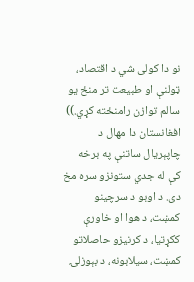نو دا کولی شي د اقتصاد، ټولنې او طبیعت تر منځ یو سالم توازن رامنځته کړي.))
افغانستان دا مهال د چاپېریال ساتنې په برخه کې له جدي ستونزو سره مخ دی. د اوبو د سرچینو کمښت، د هوا او خاورې ککړتیا، د کرنیزو حاصلاتو کمښت، سیلابونه، د بېوزلۍ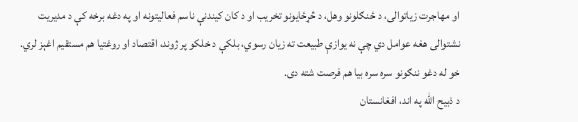او مهاجرت زیاتوالی، د ځنګلونو وهل، د څړځایونو تخریب او د کان کیندنې ناسم فعالیتونه او په دغه برخه کې د مدیریت نشتوالی هغه عوامل دي چې نه یوازې طبیعت ته زیان رسوي، بلکې د خلکو پر ژوند، اقتصاد او روغتیا هم مستقیم اغېز لري. خو له دغو ننګونو سره سره بیا هم فرصت شته دی.
د ذبیح الله په اند، افغانستان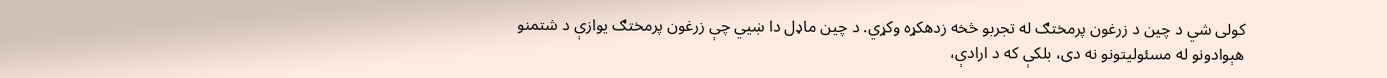کولی شي د چین د زرغون پرمختګ له تجربو څخه زدهکړه وکړي. د چین ماډل دا ښيي چې زرغون پرمختګ یوازې د شتمنو هېوادونو له مسئولیتونو نه دی، بلکې که د ارادې،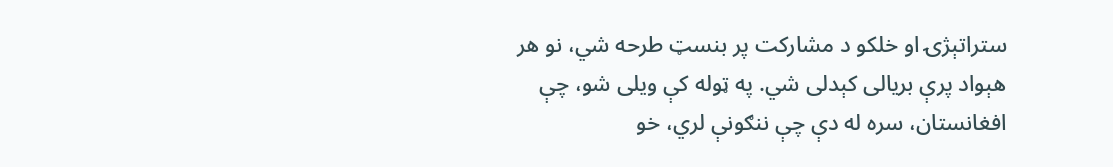ستراتېژۍ او خلکو د مشارکت پر بنسټ طرحه شي، نو هر هېواد پرې بریالی کېدلی شي. په ټوله کې ویلی شو، چې افغانستان، سره له دې چې ننګونې لري، خو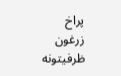پراخ زرغون ظرفیتونه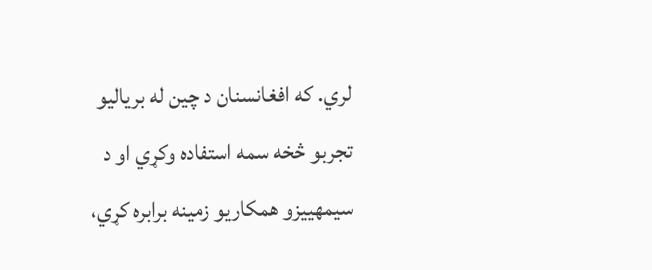لري. که افغانسنان د چین له بریالیو تجربو څخه سمه استفاده وکړي او د سیمهییزو همکاریو زمینه برابره کړي،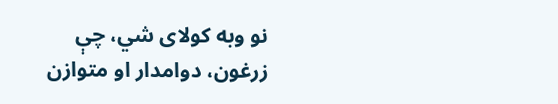نو وبه کولای شي، چې زرغون، دوامدار او متوازن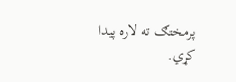پرمختګ ته لاره پيدا کړي.